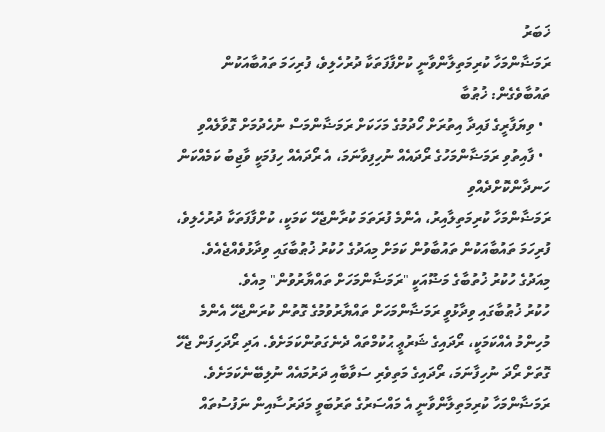ޚަބަރު
ރަމަޟާންމަހާ ކުރިމަތިލާންވާނީ ކުށްފާފަތަކާ ދުރުހެލިވެ، ފުރިހަމަ ތައުބާއަކުން ތައުބާވެގެން: ޚުޠުބާ
  • ވިޔަފާރީގެ ފައިދާ އިތުރަށް ހޯދުމުގެ މަހަކަށް ރަމަޟާންމަސް ނުހެދުމަށް ގޮވާލެއްވި
  • ފާއިތުވި ރަމަޟާންމަހުގެ ރޯދައެއް ނުހިފިވާނަމަ، އެ ރޯދައެއް ހިފުމަކީ ވާޖިބު ކަމެއްކަން ހަނދާންކޮށްދެއްވި
ރަމަޟާންމަހާ ކުރިމަތިލާއިރު، އެންމެ ފުރަތަމަ ކުރާންޖެހޭ ކަމަކީ، ކުށްފާފަތަކާ ދުރުހެލިވެ، ފުރިހަމަ ތައުބާއަކުން ތައުބާވުން ކަމަށް މިއަދުގެ ހުކުރު ޚުޠުބާގައި ވިދާޅުވެއްޖެއެވެ.
މިއަދުގެ ހުކުރު ޚުތުބާގެ މަޟޫއަކީ "ރަމަޟާންމަހަށް ތައްޔާރުވުން" މިއެވެ.
ހުކުރު ޚުޠުބާގައި ވިދާޅުވީ ރަމަޟާންމަހަށް ތައްޔާރުވުމުގެ ގޮތުން ކުރަންޖެހޭ އެންމެ މުހިންމު އެއްކަމަކީ، ރޯދައިގެ ޝަރުޢީ ޙުކުމްތައް ދެނެގަތުންކަމަށެވެ. އަދި ރޯދަހިފަން ޖެހޭ ގޮތަށް ރޯދަ ނުހިފާނަމަ، ރޯދައިގެ މަތިވެރި ސަވާބާއި ދަރުމައެއް ނުލިބޭނެކަމަށެވެ.
ރަމަޟާންމަހާ ކުރިމަތިލާންވާނީ އެ މައްސަރުގެ ތަރުބަވީ މަދަރުސާއިން ނަފުސުތައް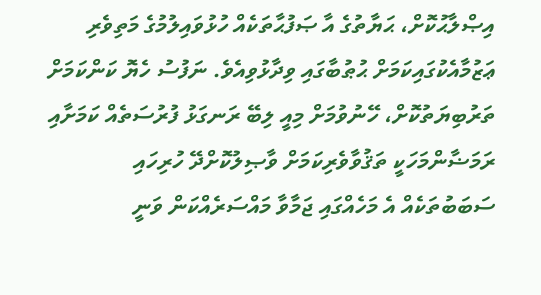އިޞްލާޙުކޮށް، ޙަޔާތުގެ އާ ޞަފުޙާތަކެއް ހުޅުވައިލުމުގެ މަތިވެރި ޢަޒުމާއެކުގައިކަމަށް ޙުޠުބާގައި ވިދާޅުވިއެވެ. ނަފުސު ހެޔޮ ކަންކަމަށް ތަރުބިޔަތުކޮށް، ހޭނުވުމަށް މިއީ ލިބޭ ރަނގަޅު ފުރުސަތެއް ކަމަށާއި ރަމަޟާންމަހަކީ ތަޤުވާވެރިކަމަށް ވާޞިލުކޮށްދޭ ހުރިހައި ސަބަބުތަކެއް އެ މަހެއްގައި ޖަމާވާ މައްސަރެއްކަން ވަނީ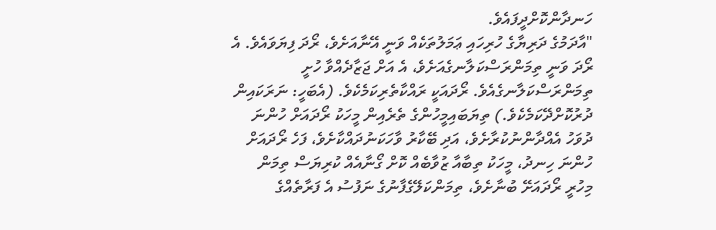ހަނދާންކޮށްދީފައެވެ.
"އާދަމުގެ ދަރިޔާގެ ހުރިހައި ޢަމަލުތަކެއް ވަނީ އޭނާއަށެވެ، ރޯދަ ފިޔަވައެވެ. އެ ރޯދަ ވަނީ ތިމަންރަސްކަލާނގެއަށެވެ، އެ އަށް ޖަޒާދެއްވާ ހުށީ ތިމަންރަސްކަލާނގެއެވެ. ރޯދައަކީ ރައްކާތެރިކަމެކެވެ. (އެބަހީ: ނަރަކައިން ދުރުކޮށްދޭކަމެކެވެ.) ތިޔަބައިމީހުންގެ ތެރެއިން މީހަކު ރޯދައަށް ހުންނަ ދުވަހު އެއްދާންނުކުރާށެވެ، އަދި ބޭކާރު ވާހަކަނުދައްކާށެވެ، ފަހެ ރޯދައަށް ހުންނަ ހިނދު، މީހަކު ތިބާއާ ޒުވާބެއް ކޮށް ގޯނާއެއް ކުރިޔަސް ތިމަން މިހުރީ ރޯދައަށޭ ބުނާށެވެ، ތިމަންކަލޭގެފާނުގެ ނަފުސު އެ ފަރާތެއްގެ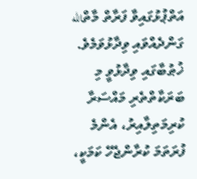އަތްޕުޅުގައިވާ ފަރާތް މާތްالله ގަންދެއްވައި ވިދާޅުވަމެވެ.
ޚުޠުބާގައި ވިދާޅުވީ މި ބަރަކާތްތެރި މައްސަރާ ކުރިމަތިލާއިރު، އެންމެ ފުރަތަމަ ކުރާންޖެހޭ ކަމަކީ،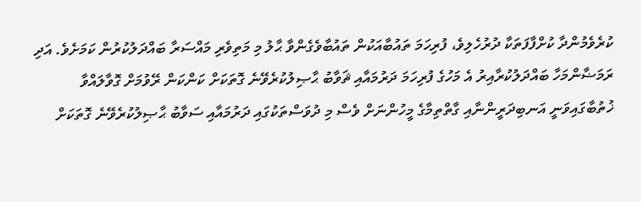ކުރެވެމުންދާ ކުށްފާފަތަކާ ދުރުހެލިވެ، ފުރިހަމަ ތައުބާއަކުން ތައުބާވެގެންވާ ޙާލު މި މަތިވެރި މައްސަރާ ބައްދަލުކުރުން ކަމަށެވެ. އަދި ރަމަޟާންމަހާ ބައްދަލުކުރާއިރު އެ މަހުގެ ފުރިހަމަ ދަރުމައާއި ޘަވާބު ޙާޞިލުކުރެވޭނެ ގޮތަކަށް ކަންކަން ރޭވުމަށް ގޮވާލައްވާ ޚުތުބާގައިވަނީ އަނބިދަރީންނާއި ގާތްތިމާގެ މީހުންނަށް ވެސް މި ދުވަސްތަކުގައި ދަރުމައާއި ސަވާބު ޙާޞިލުކުރެވޭނެ ގޮތަކަށް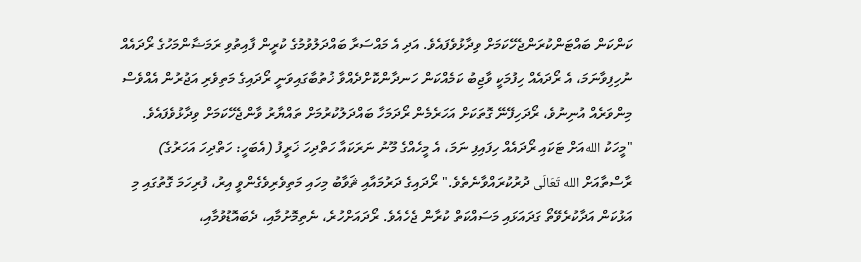ކަންކަން ބައްޓަންކުރަންޖެހޭކަމަށް ވިދާޅުވެފައެވެ. އަދި އެ މައްސަރާ ބައްދަލުވުމުގެ ކުރީން ފާއިތުވި ރަމަޟާންމަހުގެ ރޯދައެއް ނުހިފިވާނަމަ، އެ ރޯދައެއް ހިފުމަކީ ވާޖިބު ކަމެއްކަން ހަނދާންކޮށްދެއްވާ ޚުތުބާގައިވަނީ ރޯދައިގެ މަތިވެރި އަޖުރުން އެއްވެސް މިންވަރެއް އުނިނުވެ، ރޯދަހިފޭނޭ ގޮތަކަށް އަހަރެމެން ރޯދަމަހާ ބައްދަލުކުރުމަށް ތައްޔާރު ވާންޖެހޭކަމަށް ވިދާޅުވެފައެވެ.
"މީހަކު اللهއަށް ޓަކައި ރޯދައެއް ހިފައިފި ނަމަ، އެ މީހެއްގެ މޫނު ނަރަކައާ ހަތްދިހަ ޚަރީފު (އެބަހީ: ހަތްދިހަ އަހަރުގެ) ރާސްތާއަށް الله تَعَالَى ދުރުކުރައްވާނެތެވެ." ރޯދައިގެ ދަރުމައާއި ޘަވާބު މިހައި މަތިވެރިވެގެންވީ އިރު، ފުރިހަމަ ގޮތުގައި މި އަޅުކަން އަދާކުރެވޭތޯ ގަދައަޅައި މަސައްކަތް ކުރާން ޖެހެއެވެ. ރޯދައަށްހުރެ، ނެތިމޮށުމާއި، ދެބައޮޑުވުމާއި،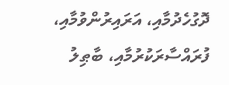ދޮގުހެދުމާއި، އަރައިރުންވުމާއި، ފުރައްސާރަކުރުމާއި، ބާޠިލު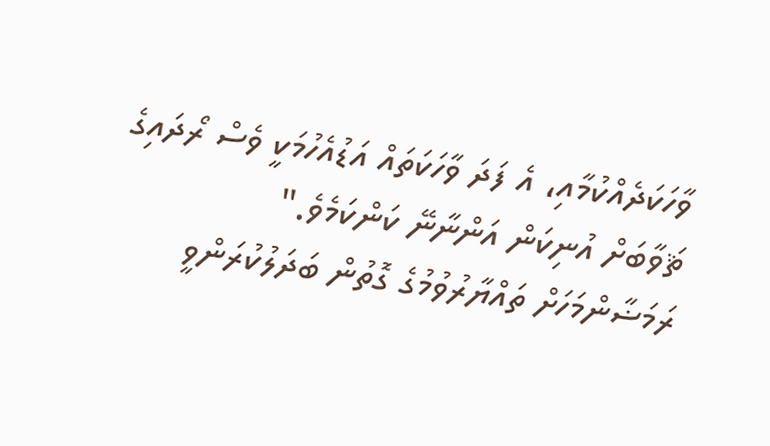ވާހަކަދެއްކުމާއި، އެ ފަދަ ވާހަކަތައް އަޑުއެހުމަކީ ވެސް ރޯދައިގެ ޘަވާބަށް އުނިކަން އަންނާނޭ ކަންކަމެވެ."
ރަމަޟާންމަހަށް ތައްޔާރުވުމުގެ ގޮތުން ބަދަލުކުރަންވީ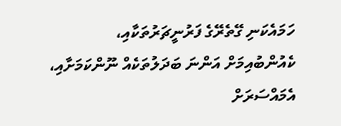ހަމައެކަނި ގޭތެރޭގެ ފަރުނީޗަރުތަކާއި، ކެއުންބުއިމަށް އަންނަ ބަދަލުތަކެއް ނޫންކަމަށާއި، އެމައްސަރަށް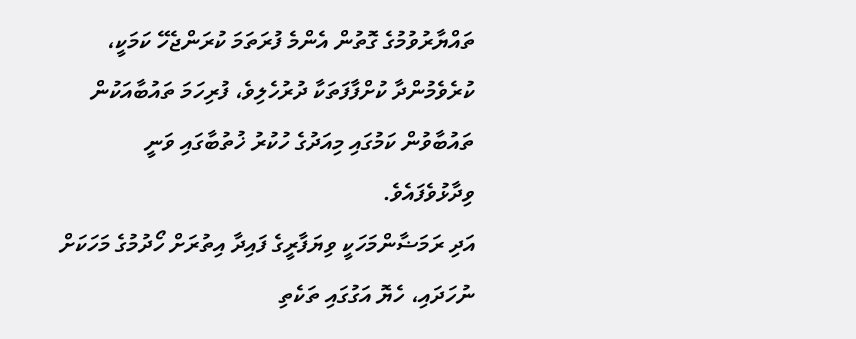ތައްޔާރުވުމުގެ ގޮތުން އެންމެ ފުރަތަމަ ކުރަންޖެހޭ ކަމަކީ، ކުރެވެމުންދާ ކުށްފާފަތަކާ ދުރުހެލިވެ، ފުރިހަމަ ތައުބާއަކުން ތައުބާވުން ކަމުގައި މިއަދުގެ ހުކުރު ޚުތުބާގައި ވަނީ ވިދާޅުވެފައެވެ.
އަދި ރަމަޟާންމަހަކީ ވިޔަފާރީގެ ފައިދާ އިތުރަށް ހޯދުމުގެ މަހަކަށް ނުހަދައި، ހެޔޮ އަގުގައި ތަކެތި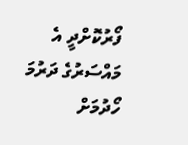ފޯރުކޮށްދީ އެ މައްސަރުގެ ދަރުމަ ހޯދުމަށް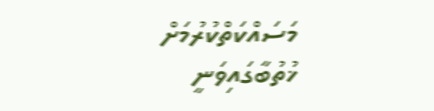މަސައްކަތްކުރުމަށް ޚުތުބާގައިވަނީ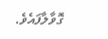ގޮވާލާފައެވެ.